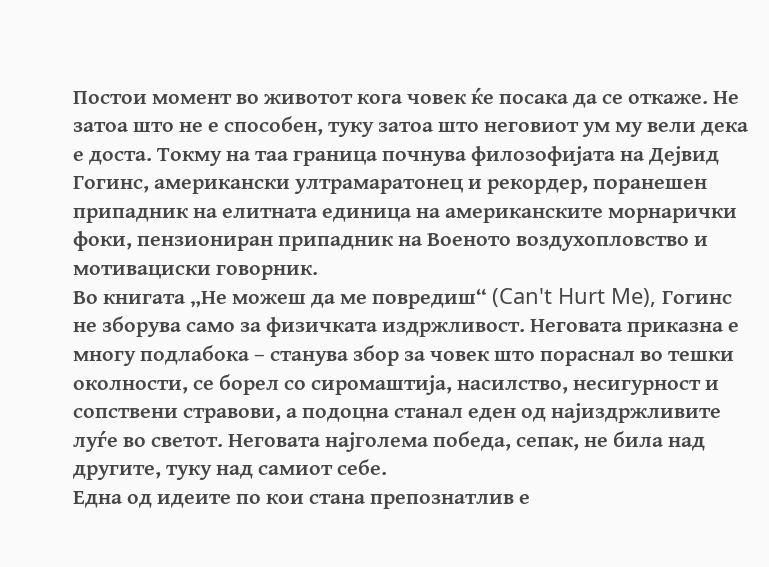Постои момент во животот кога човек ќе посака да се откаже. Не затоа што не е способен, туку затоа што неговиот ум му вели дека е доста. Токму на таа граница почнува филозофијата на Дејвид Гогинс, американски ултрамаратонец и рекордер, поранешен припадник на елитната единица на американските морнарички фоки, пензиониран припадник на Военото воздухопловство и мотивациски говорник.
Во книгата „Не можеш да ме повредиш“ (Can't Hurt Me), Гогинс не зборува само за физичката издржливост. Неговата приказна е многу подлабока – станува збор за човек што пораснал во тешки околности, се борел со сиромаштија, насилство, несигурност и сопствени стравови, а подоцна станал еден од најиздржливите луѓе во светот. Неговата најголема победа, сепак, не била над другите, туку над самиот себе.
Една од идеите по кои стана препознатлив е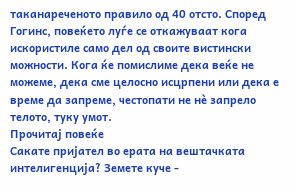таканареченото правило од 40 отсто. Според Гогинс, повеќето луѓе се откажуваат кога искористиле само дел од своите вистински можности. Кога ќе помислиме дека веќе не можеме, дека сме целосно исцрпени или дека е време да запреме, честопати не нè запрело телото, туку умот.
Прочитај повеќе
Сакате пријател во ерата на вештачката интелигенција? Земете куче -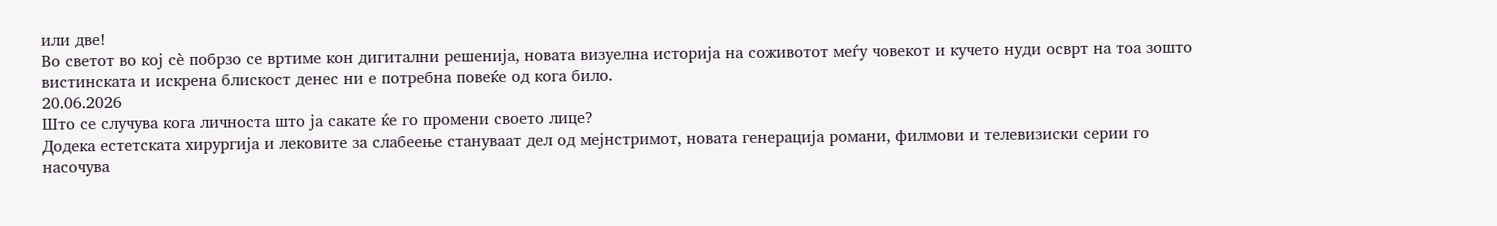или две!
Во светот во кој сѐ побрзо се вртиме кон дигитални решенија, новата визуелна историја на соживотот меѓу човекот и кучето нуди осврт на тоа зошто вистинската и искрена блискост денес ни е потребна повеќе од кога било.
20.06.2026
Што се случува кога личноста што ја сакате ќе го промени своето лице?
Додека естетската хирургија и лековите за слабеење стануваат дел од мејнстримот, новата генерација романи, филмови и телевизиски серии го насочува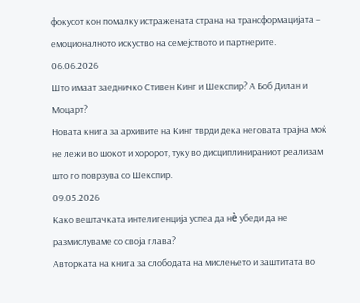фокусот кон помалку истражената страна на трансформацијата – емоционалното искуство на семејството и партнерите.
06.06.2026
Што имаат заедничко Стивен Кинг и Шекспир? А Боб Дилан и Моцарт?
Новата книга за архивите на Кинг тврди дека неговата трајна моќ не лежи во шокот и хоророт, туку во дисциплинираниот реализам што го поврзува со Шекспир.
09.05.2026
Како вештачката интелигенција успеа да нè убеди да не размислуваме со своја глава?
Авторката на книга за слободата на мислењето и заштитата во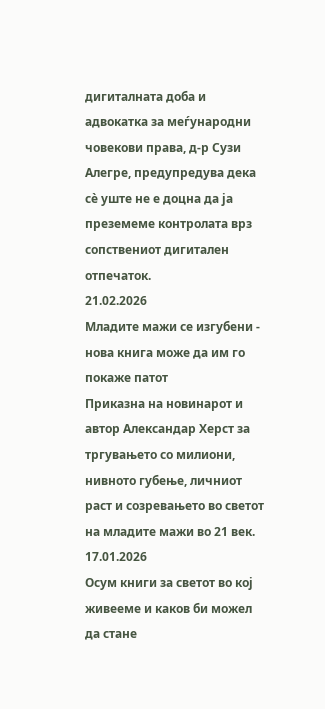дигиталната доба и адвокатка за меѓународни човекови права, д-р Сузи Алегре, предупредува дека сѐ уште не е доцна да ја преземеме контролата врз сопствениот дигитален отпечаток.
21.02.2026
Младите мажи се изгубени - нова книга може да им го покаже патот
Приказна на новинарот и автор Александар Херст за тргувањето со милиони, нивното губење, личниот раст и созревањето во светот на младите мажи во 21 век.
17.01.2026
Осум книги за светот во кој живееме и каков би можел да стане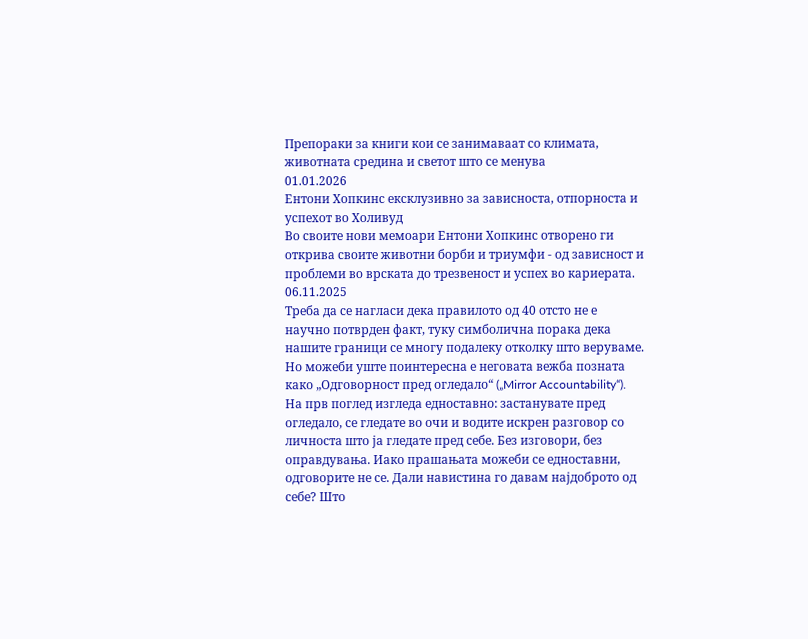Препораки за книги кои се занимаваат со климата, животната средина и светот што се менува
01.01.2026
Ентони Хопкинс ексклузивно за зависноста, отпорноста и успехот во Холивуд
Во своите нови мемоари Ентони Хопкинс отворено ги открива своите животни борби и триумфи - од зависност и проблеми во врската до трезвеност и успех во кариерата.
06.11.2025
Треба да се нагласи дека правилото од 40 отсто не е научно потврден факт, туку симболична порака дека нашите граници се многу подалеку отколку што веруваме.
Но можеби уште поинтересна е неговата вежба позната како „Одговорност пред огледало“ („Mirror Accountability“). На прв поглед изгледа едноставно: застанувате пред огледало, се гледате во очи и водите искрен разговор со личноста што ја гледате пред себе. Без изговори, без оправдувања. Иако прашањата можеби се едноставни, одговорите не се. Дали навистина го давам најдоброто од себе? Што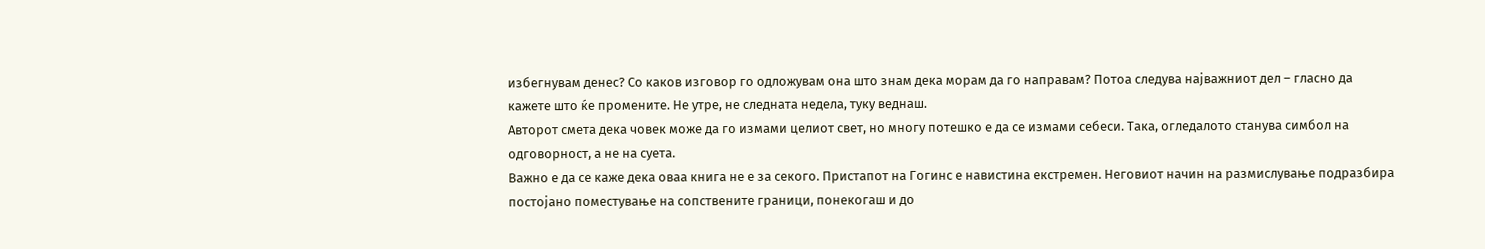избегнувам денес? Со каков изговор го одложувам она што знам дека морам да го направам? Потоа следува најважниот дел – гласно да кажете што ќе промените. Не утре, не следната недела, туку веднаш.
Авторот смета дека човек може да го измами целиот свет, но многу потешко е да се измами себеси. Така, огледалото станува симбол на одговорност, а не на суета.
Важно е да се каже дека оваа книга не е за секого. Пристапот на Гогинс е навистина екстремен. Неговиот начин на размислување подразбира постојано поместување на сопствените граници, понекогаш и до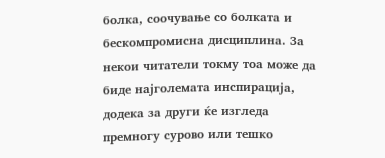болка, соочување со болката и бескомпромисна дисциплина. За некои читатели токму тоа може да биде најголемата инспирација, додека за други ќе изгледа премногу сурово или тешко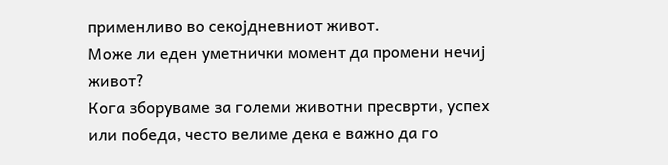применливо во секојдневниот живот.
Може ли еден уметнички момент да промени нечиј живот?
Кога зборуваме за големи животни пресврти, успех или победа, често велиме дека е важно да го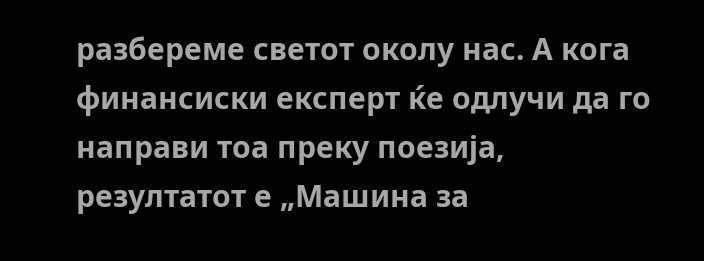разбереме светот околу нас. А кога финансиски експерт ќе одлучи да го направи тоа преку поезија, резултатот е „Машина за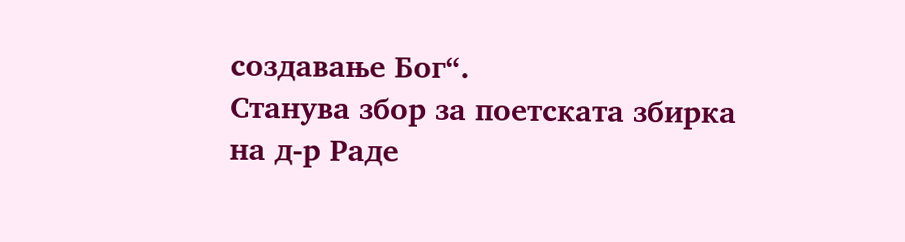создавање Бог“.
Станува збор за поетската збирка на д-р Раде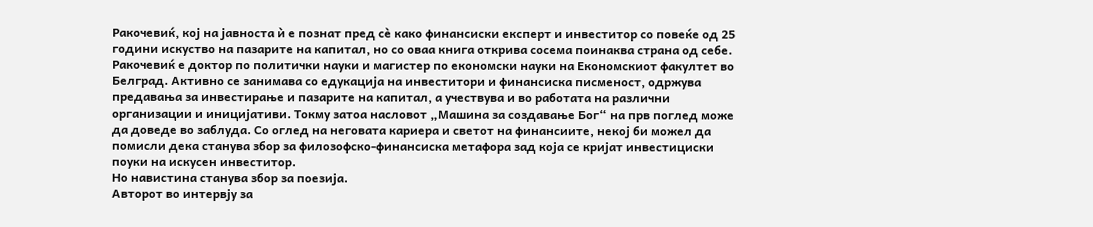Ракочевиќ, кој на јавноста ѝ е познат пред сè како финансиски експерт и инвеститор со повеќе од 25 години искуство на пазарите на капитал, но со оваа книга открива сосема поинаква страна од себе.
Ракочевиќ е доктор по политички науки и магистер по економски науки на Економскиот факултет во Белград. Активно се занимава со едукација на инвеститори и финансиска писменост, одржува предавања за инвестирање и пазарите на капитал, а учествува и во работата на различни организации и иницијативи. Токму затоа насловот „Машина за создавање Бог“ на прв поглед може да доведе во заблуда. Со оглед на неговата кариера и светот на финансиите, некој би можел да помисли дека станува збор за филозофско-финансиска метафора зад која се кријат инвестициски поуки на искусен инвеститор.
Но навистина станува збор за поезија.
Авторот во интервју за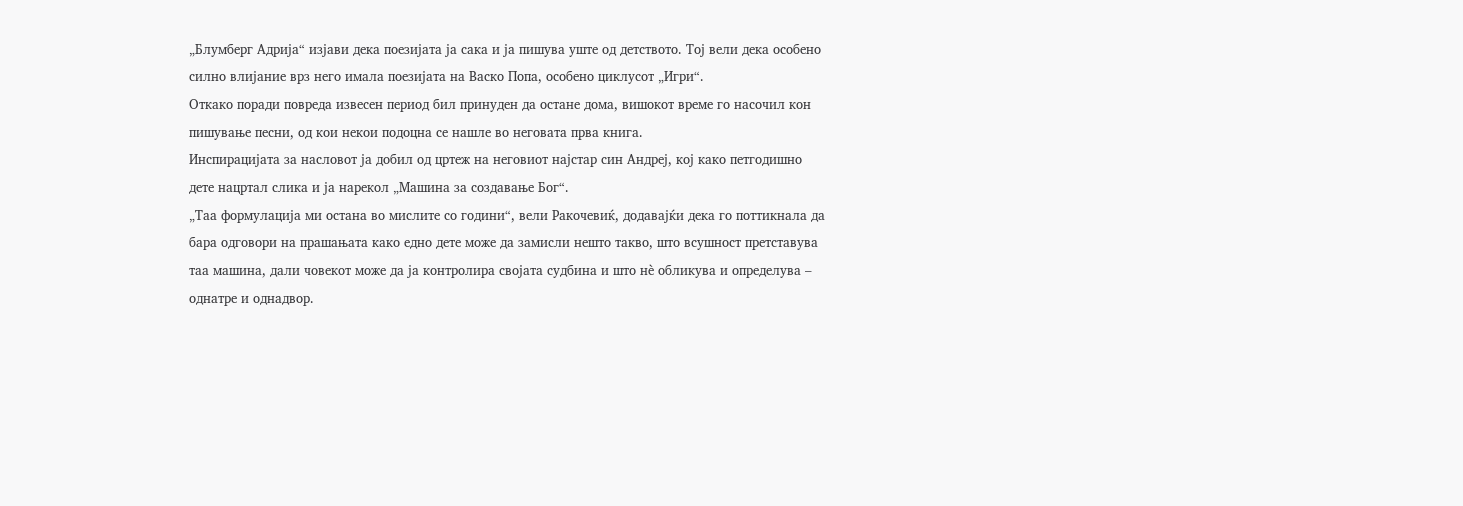„Блумберг Адрија“ изјави дека поезијата ја сака и ја пишува уште од детството. Тој вели дека особено силно влијание врз него имала поезијата на Васко Попа, особено циклусот „Игри“.
Откако поради повреда извесен период бил принуден да остане дома, вишокот време го насочил кон пишување песни, од кои некои подоцна се нашле во неговата прва книга.
Инспирацијата за насловот ја добил од цртеж на неговиот најстар син Андреј, кој како петгодишно дете нацртал слика и ја нарекол „Машина за создавање Бог“.
„Таа формулација ми остана во мислите со години“, вели Ракочевиќ, додавајќи дека го поттикнала да бара одговори на прашањата како едно дете може да замисли нешто такво, што всушност претставува таа машина, дали човекот може да ја контролира својата судбина и што нè обликува и определува – однатре и однадвор.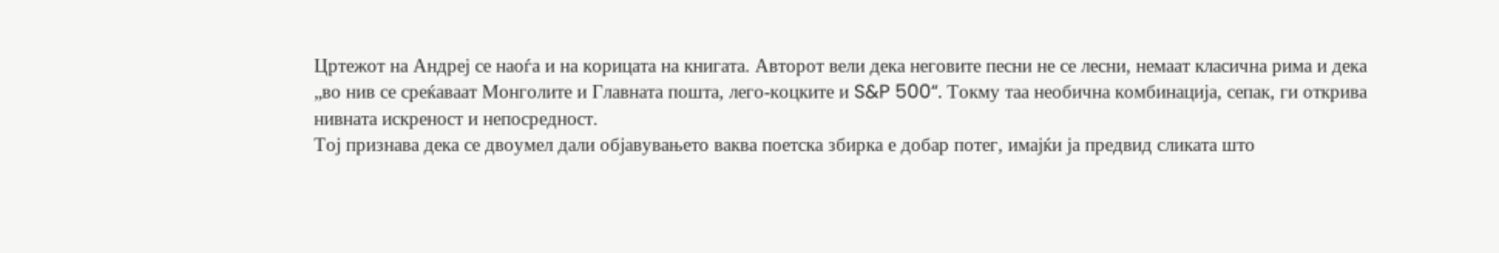Цртежот на Андреј се наоѓа и на корицата на книгата. Авторот вели дека неговите песни не се лесни, немаат класична рима и дека „во нив се среќаваат Монголите и Главната пошта, лего-коцките и S&P 500“. Токму таа необична комбинација, сепак, ги открива нивната искреност и непосредност.
Тој признава дека се двоумел дали објавувањето ваква поетска збирка е добар потег, имајќи ја предвид сликата што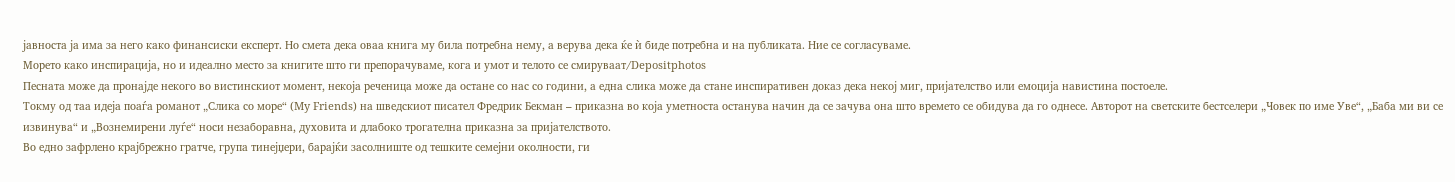јавноста ја има за него како финансиски експерт. Но смета дека оваа книга му била потребна нему, а верува дека ќе ѝ биде потребна и на публиката. Ние се согласуваме.
Морето како инспирација, но и идеално место за книгите што ги препорачуваме, кога и умот и телото се смируваат/Depositphotos
Песната може да пронајде некого во вистинскиот момент, некоја реченица може да остане со нас со години, а една слика може да стане инспиративен доказ дека некој миг, пријателство или емоција навистина постоеле.
Токму од таа идеја поаѓа романот „Слика со море“ (My Friends) на шведскиот писател Фредрик Бекман – приказна во која уметноста останува начин да се зачува она што времето се обидува да го однесе. Авторот на светските бестселери „Човек по име Уве“, „Баба ми ви се извинува“ и „Вознемирени луѓе“ носи незаборавна, духовита и длабоко трогателна приказна за пријателството.
Во едно зафрлено крајбрежно гратче, група тинејџери, барајќи засолниште од тешките семејни околности, ги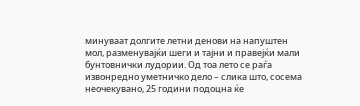минуваат долгите летни денови на напуштен мол, разменувајќи шеги и тајни и правејќи мали бунтовнички лудории. Од тоа лето се раѓа извонредно уметничко дело – слика што, сосема неочекувано, 25 години подоцна ќе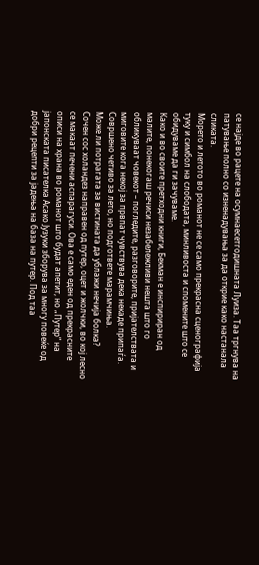се најде во рацете на осумнаесетгодишната Луиза. Таа тргнува на патување полно со изненадувања за да открие како настанала сликата.
Морето и летото во романот не се само прекрасна сценографија туку и симбол на слободата, минливоста и спомените што се обидуваме да ги зачуваме.
Како и во своите претходни книги, Бекман е инспириран од малите, понекогаш речиси незабележливи нешта што го обликуваат човекот – погледите, разговорите, пријателствата и миговите кога некој за првпат чувствува дека некаде припаѓа. Совршено четиво за лето, но подгответе марамчиња.
Може ли потрагата за вистината да ублажи нечија болка?
Сочен сос холандез направен од путер, оцет и жолчки, во кој лесно се макаат печени аспарагуси. Ова е само еден од прекрасните описи на храна во романот што будат апетит, но „Путер“ на јапонската писателка Асако Јузуки зборува за многу повеќе од добри рецепти за јадења на база на путер. Под таа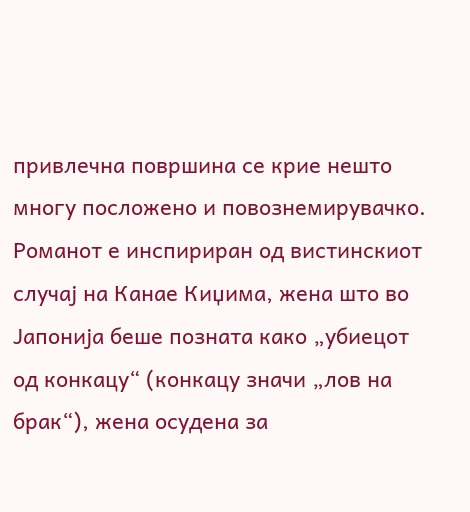привлечна површина се крие нешто многу посложено и повознемирувачко.
Романот е инспириран од вистинскиот случај на Канае Киџима, жена што во Јапонија беше позната како „убиецот од конкацу“ (конкацу значи „лов на брак“), жена осудена за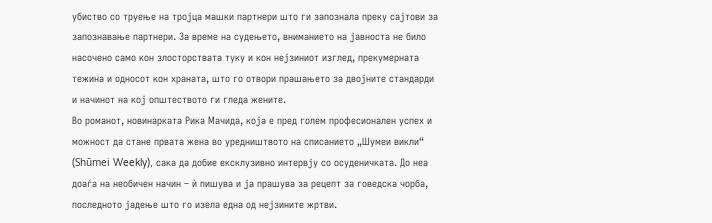убиство со труење на тројца машки партнери што ги запознала преку сајтови за запознавање партнери. За време на судењето, вниманието на јавноста не било насочено само кон злосторствата туку и кон нејзиниот изглед, прекумерната тежина и односот кон храната, што го отвори прашањето за двојните стандарди и начинот на кој општеството ги гледа жените.
Во романот, новинарката Рика Мачида, која е пред голем професионален успех и можност да стане првата жена во уредништвото на списанието „Шумеи викли“ (Shūmei Weekly), сака да добие ексклузивно интервју со осуденичката. До неа доаѓа на необичен начин – ѝ пишува и ја прашува за рецепт за говедска чорба, последното јадење што го изела една од нејзините жртви.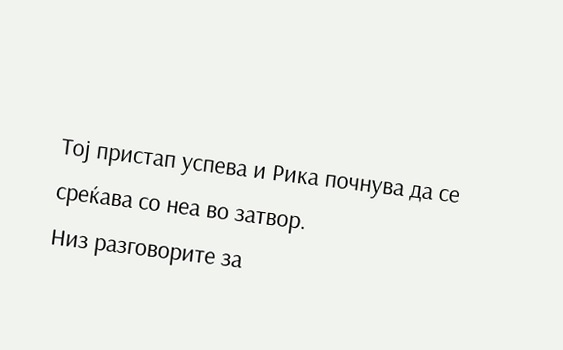Тој пристап успева и Рика почнува да се среќава со неа во затвор.
Низ разговорите за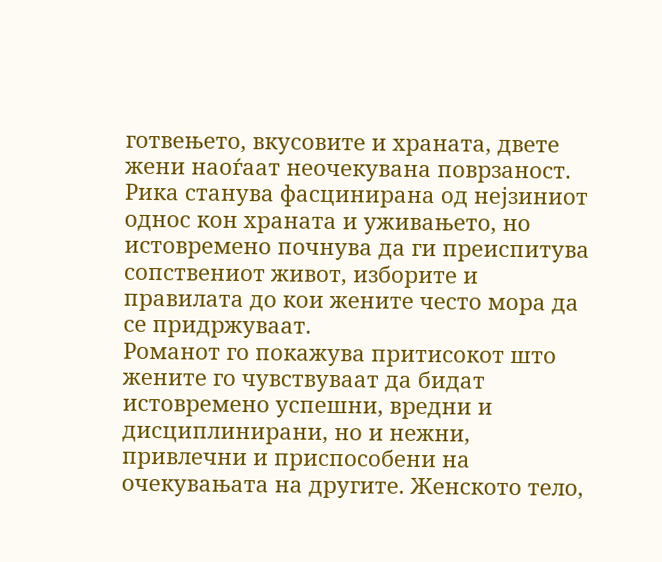готвењето, вкусовите и храната, двете жени наоѓаат неочекувана поврзаност. Рика станува фасцинирана од нејзиниот однос кон храната и уживањето, но истовремено почнува да ги преиспитува сопствениот живот, изборите и правилата до кои жените често мора да се придржуваат.
Романот го покажува притисокот што жените го чувствуваат да бидат истовремено успешни, вредни и дисциплинирани, но и нежни, привлечни и приспособени на очекувањата на другите. Женското тело,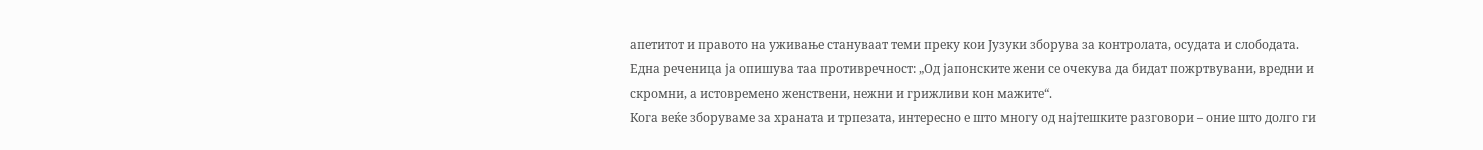апетитот и правото на уживање стануваат теми преку кои Јузуки зборува за контролата, осудата и слободата.
Една реченица ја опишува таа противречност: „Од јапонските жени се очекува да бидат пожртвувани, вредни и скромни, а истовремено женствени, нежни и грижливи кон мажите“.
Кога веќе зборуваме за храната и трпезата, интересно е што многу од најтешките разговори – оние што долго ги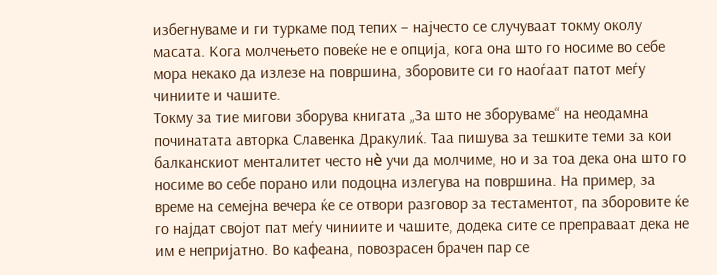избегнуваме и ги туркаме под тепих – најчесто се случуваат токму околу масата. Кога молчењето повеќе не е опција, кога она што го носиме во себе мора некако да излезе на површина, зборовите си го наоѓаат патот меѓу чиниите и чашите.
Токму за тие мигови зборува книгата „За што не зборуваме“ на неодамна починатата авторка Славенка Дракулиќ. Таа пишува за тешките теми за кои балканскиот менталитет често нè учи да молчиме, но и за тоа дека она што го носиме во себе порано или подоцна излегува на површина. На пример, за време на семејна вечера ќе се отвори разговор за тестаментот, па зборовите ќе го најдат својот пат меѓу чиниите и чашите, додека сите се преправаат дека не им е непријатно. Во кафеана, повозрасен брачен пар се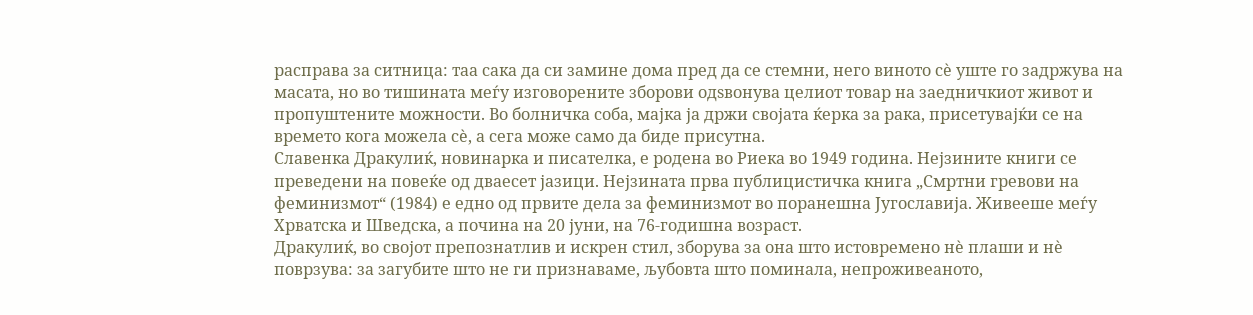расправа за ситница: таа сака да си замине дома пред да се стемни, него виното сè уште го задржува на масата, но во тишината меѓу изговорените зборови одѕвонува целиот товар на заедничкиот живот и пропуштените можности. Во болничка соба, мајка ја држи својата ќерка за рака, присетувајќи се на времето кога можела сè, а сега може само да биде присутна.
Славенка Дракулиќ, новинарка и писателка, е родена во Риека во 1949 година. Нејзините книги се преведени на повеќе од дваесет јазици. Нејзината прва публицистичка книга „Смртни гревови на феминизмот“ (1984) е едно од првите дела за феминизмот во поранешна Југославија. Живееше меѓу Хрватска и Шведска, а почина на 20 јуни, на 76-годишна возраст.
Дракулиќ, во својот препознатлив и искрен стил, зборува за она што истовремено нè плаши и нè поврзува: за загубите што не ги признаваме, љубовта што поминала, непроживеаното,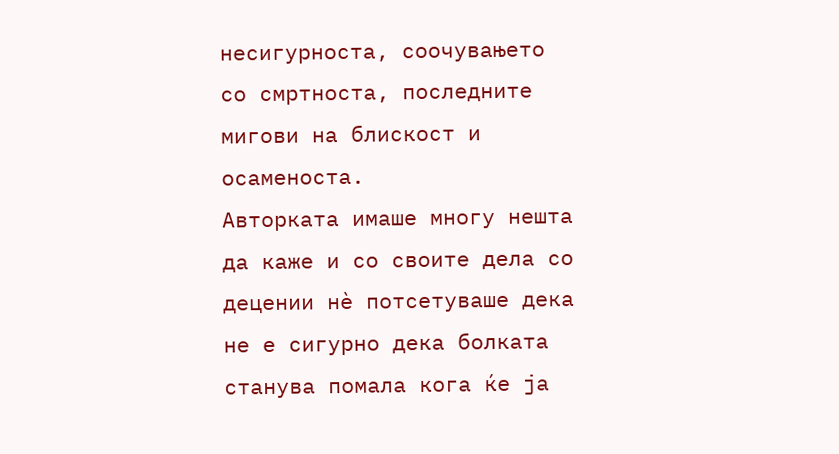несигурноста, соочувањето со смртноста, последните мигови на блискост и осаменоста.
Авторката имаше многу нешта да каже и со своите дела со децении нè потсетуваше дека не е сигурно дека болката станува помала кога ќе ја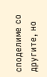споделиме со другите, но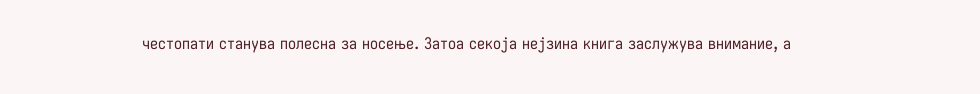честопати станува полесна за носење. Затоа секоја нејзина книга заслужува внимание, а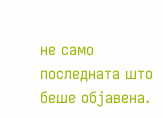не само последната што беше објавена.